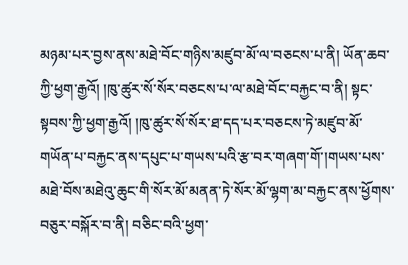མཉམ་པར་བྱས་ནས་མཐེ་བོང་གཉིས་མཛུབ་མོ་ལ་བཅངས་པ་ནི། ཡོན་ཆབ་ཀྱི་ཕྱག་རྒྱའོ། །ཁུ་ཚུར་སོ་སོར་བཅངས་པ་ལ་མཐེ་བོང་བརྐྱང་བ་ནི། སྟང་སྟབས་ཀྱི་ཕྱག་རྒྱའོ། །ཁུ་ཚུར་སོ་སོར་ཐ་དད་པར་བཅངས་ཏེ་མཛུབ་མོ་གཡོན་པ་བརྐྱང་ནས་དཔུང་པ་གཡས་པའི་རྩ་བར་གཞག་གོ་།གཡས་པས་མཐེ་བོས་མཐེའུ་ཆུང་གི་སོར་མོ་མནན་ཏེ་སོར་མོ་ལྷག་མ་བརྐྱང་ནས་ཕྱོགས་བཅུར་བསྐོར་བ་ནི། བཅིང་བའི་ཕྱག་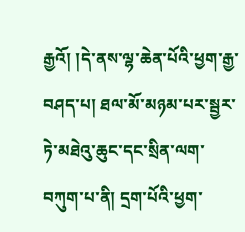རྒྱའོ། །དེ་ནས་ལྷ་ཆེན་པོའི་ཕྱག་རྒྱ་བཤད་པ། ཐལ་མོ་མཉམ་པར་སྦྱར་ཏེ་མཐེའུ་ཆུང་དང་སྲིན་ལག་བཀུག་པ་ནི། དྲག་པོའི་ཕྱག་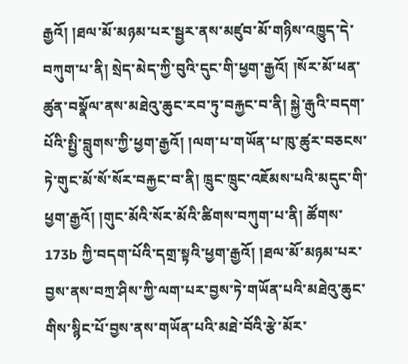རྒྱའོ། །ཐལ་མོ་མཉམ་པར་སྦྱར་ནས་མཛུབ་མོ་གཉིས་འཁྱུད་དེ་བཀུག་པ་ནི། སྲེད་མེད་ཀྱི་བུའི་དུང་གི་ཕྱག་རྒྱའོ། །སོར་མོ་ཕན་ཚུན་བསྣོལ་ནས་མཐེའུ་ཆུང་རབ་ཏུ་བརྐྱང་བ་ནི། སྐྱེ་རྒུའི་བདག་པོའི་སྤྱི་བླུགས་ཀྱི་ཕྱག་རྒྱའོ། །ལག་པ་གཡོན་པ་ཁུ་ཚུར་བཅངས་ཏེ་གུང་མོ་སོ་སོར་བརྐྱང་བ་ནི། ཁྲུང་ཁྲུང་འཇོམས་པའི་མདུང་གི་ཕྱག་རྒྱའོ། །གུང་མོའི་སོར་མོའི་ཚིགས་བཀུག་པ་ནི། ཚོགས་ 173b ཀྱི་བདག་པོའི་དགྲ་སྟའི་ཕྱག་རྒྱའོ། །ཐལ་མོ་མཉམ་པར་བྱས་ནས་བཀྲ་ཤིས་ཀྱི་ལག་པར་བྱས་ཏེ་གཡོན་པའི་མཐེའུ་ཆུང་གིས་སྙིང་པོ་བྱས་ནས་གཡོན་པའི་མཐེ་བོའི་རྩེ་མོར་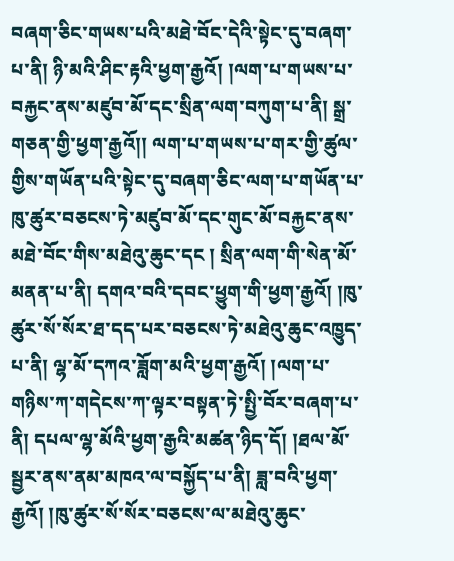བཞག་ཅིང་གཡས་པའི་མཐེ་བོང་དེའི་སྟེང་དུ་བཞག་པ་ནི། ཉི་མའི་ཤིང་རྟའི་ཕྱག་རྒྱའོ། །ལག་པ་གཡས་པ་བརྐྱང་ནས་མཛུབ་མོ་དང་སྲིན་ལག་བཀུག་པ་ནི། སྒྲ་གཅན་གྱི་ཕྱག་རྒྱའོ།། ལག་པ་གཡས་པ་གར་གྱི་ཚུལ་གྱིས་གཡོན་པའི་སྟེང་དུ་བཞག་ཅིང་ལག་པ་གཡོན་པ་ཁུ་ཚུར་བཅངས་ཏེ་མཛུབ་མོ་དང་གུང་མོ་བརྐྱང་ནས་མཐེ་བོང་གིས་མཐེའུ་ཆུང་དང ། སྲིན་ལག་གི་སེན་མོ་མནན་པ་ནི། དགའ་བའི་དབང་ཕྱུག་གི་ཕྱག་རྒྱའོ། །ཁུ་ཚུར་སོ་སོར་ཐ་དད་པར་བཅངས་ཏེ་མཐེའུ་ཆུང་འཁྱུད་པ་ནི། ལྷ་མོ་དཀའ་ཟློག་མའི་ཕྱག་རྒྱའོ། །ལག་པ་གཉིས་ཀ་གདེངས་ཀ་ལྟར་བསྟན་ཏེ་སྤྱི་བོར་བཞག་པ་ནི། དཔལ་ལྷ་མོའི་ཕྱག་རྒྱའི་མཚན་ཉིད་དོ། །ཐལ་མོ་སྦྱར་ནས་ནམ་མཁའ་ལ་བསྐྱོད་པ་ནི། ཟླ་བའི་ཕྱག་རྒྱའོ། །ཁུ་ཚུར་སོ་སོར་བཅངས་ལ་མཐེའུ་ཆུང་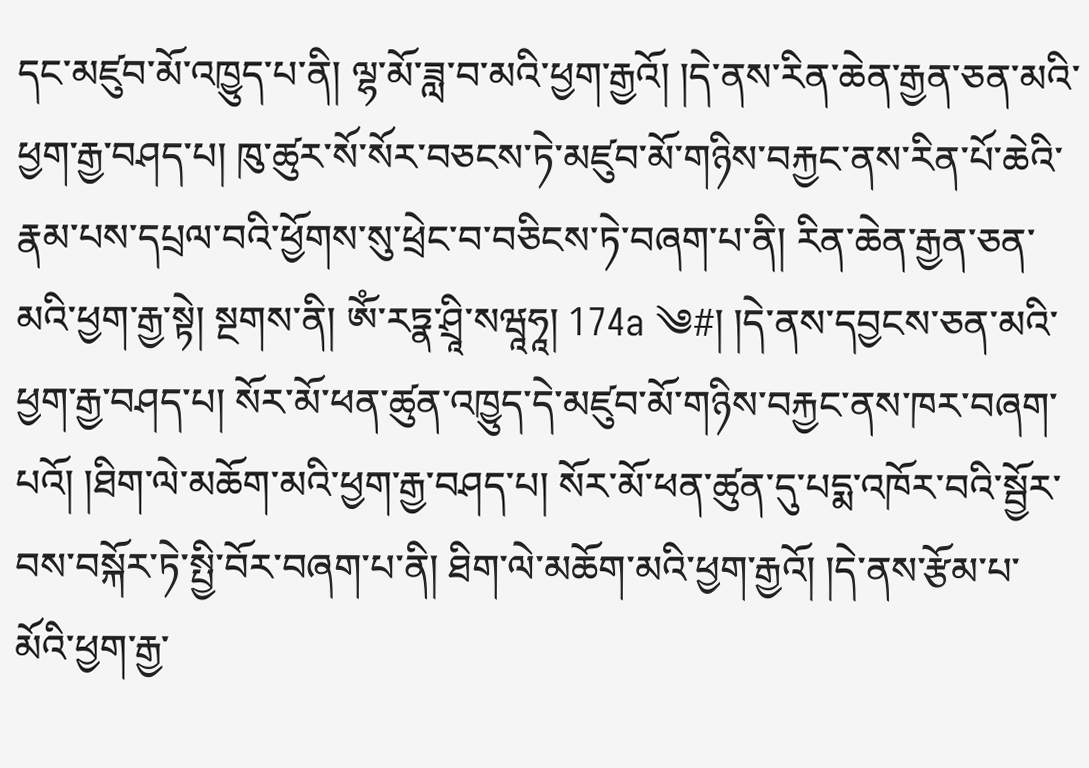དང་མཛུབ་མོ་འཁྱུད་པ་ནི། ལྷ་མོ་ཟླ་བ་མའི་ཕྱག་རྒྱའོ། །དེ་ནས་རིན་ཆེན་རྒྱན་ཅན་མའི་ཕྱག་རྒྱ་བཤད་པ། ཁུ་ཚུར་སོ་སོར་བཅངས་ཏེ་མཛུབ་མོ་གཉིས་བརྐྱང་ནས་རིན་པོ་ཆེའི་རྣམ་པས་དཔྲལ་བའི་ཕྱོགས་སུ་ཕྲེང་བ་བཅིངས་ཏེ་བཞག་པ་ནི། རིན་ཆེན་རྒྱན་ཅན་མའི་ཕྱག་རྒྱ་སྟེ། སྔགས་ནི། ཨོཾ་རཏྣ་ཤྲཱི་སཝཱཧཱ། 174a ༄#། །དེ་ནས་དབྱངས་ཅན་མའི་ཕྱག་རྒྱ་བཤད་པ། སོར་མོ་ཕན་ཚུན་འཁྱུད་དེ་མཛུབ་མོ་གཉིས་བརྐྱང་ནས་ཁར་བཞག་པའོ། །ཐིག་ལེ་མཆོག་མའི་ཕྱག་རྒྱ་བཤད་པ། སོར་མོ་ཕན་ཚུན་དུ་པདྨ་འཁོར་བའི་སྦྱོར་བས་བསྐོར་ཏེ་སྤྱི་བོར་བཞག་པ་ནི། ཐིག་ལེ་མཆོག་མའི་ཕྱག་རྒྱའོ། །དེ་ནས་རྩོམ་པ་མོའི་ཕྱག་རྒྱ་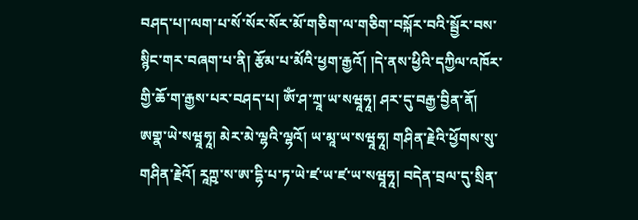བཤད་པ།་ལག་པ་སོ་སོར་སོར་མོ་གཅིག་ལ་གཅིག་བསྐོར་བའི་སྦྱོར་བས་སྙིང་གར་བཞག་པ་ནི། རྩོམ་པ་མོའི་ཕྱག་རྒྱའོ། །དེ་ནས་ཕྱིའི་དཀྱིལ་འཁོར་གྱི་ཆོ་ག་རྒྱས་པར་བཤད་པ། ཨོཾ་ཤ་ཀྲཱ་ཡ་སཝཱཧཱ། ཤར་དུ་བརྒྱ་བྱིན་ནོ། ཨགྣ་ཡེ་སཝཱཧཱ། མེར་མེ་ལྷའི་ལྷའོ། ཡ་མཱ་ཡ་སཝཱཧཱ། གཤིན་རྗེའི་ཕྱོགས་སུ་གཤིན་རྗེའོ། རཱཀྵ་ས་ཨ་དྷི་པ་ཏ་ཡེ་ཛ་ཡ་ཛ་ཡ་སཝཱཧཱ། བདེན་བྲལ་དུ་སྲིན་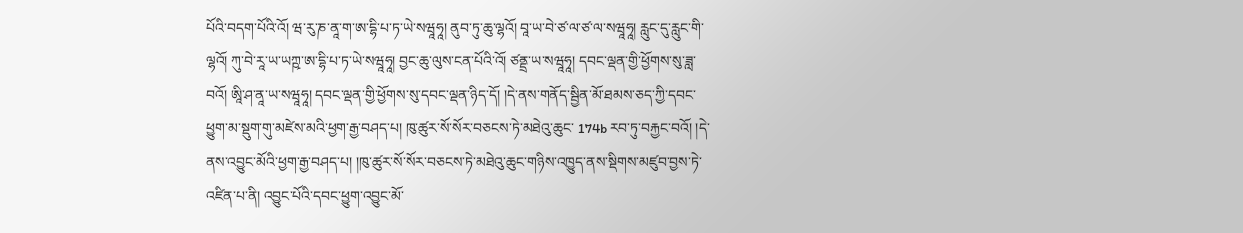པོའི་བདག་པོའི་འོ། ཝ་རུ་ཎ་ནཱ་ག་ཨ་དྷི་པ་ཏ་ཡེ་སཝཱཧཱ། ནུབ་ཏུ་ཆུ་ལྷའོ། བཱ་ཡ་བེ་ཙ་ལ་ཙ་ལ་སཝཱཧཱ། རླུང་དུ་རླུང་གི་ལྷའོ། ཀུ་བེ་རཱ་ཡ་ཡཀྵ་ཨ་དྷི་པ་ཏ་ཡེ་སཝཱཧཱ། བྱང་ཆུ་ལུས་ངན་པོའི་འོ། ཙནྡྲ་ཡ་སཝཱཧཱ། དབང་ལྡན་གྱི་ཕྱོགས་སུ་ཟླ་བའོ། ཨཱི་ཤ་ནཱ་ཡ་སཝཱཧཱ། དབང་ལྡན་གྱི་ཕྱོགས་སུ་དབང་ལྡན་ཉིད་དོ། །དེ་ནས་གནོད་སྦྱིན་མོ་ཐམས་ཅད་ཀྱི་དབང་ཕྱུག་མ་སྡུག་གུ་མཛེས་མའི་ཕྱག་རྒྱ་བཤད་པ། ཁུ་ཚུར་སོ་སོར་བཅངས་ཏེ་མཐེའུ་ཆུང་ 174b རབ་ཏུ་བརྐྱང་བའོ། །དེ་ནས་འབྱུང་མོའི་ཕྱག་རྒྱ་བཤད་པ། །ཁུ་ཚུར་སོ་སོར་བཅངས་ཏེ་མཐེའུ་ཆུང་གཉིས་འཁྱུད་ནས་སྡིགས་མཛུབ་བྱས་ཏེ་འཛིན་པ་ནི། འབྱུང་པོའི་དབང་ཕྱུག་འབྱུང་མོ་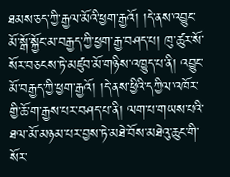ཐམས་ཅད་ཀྱི་རྒྱལ་མོའི་ཕྱག་རྒྱའོ། །དེ་ནས་འབྱུང་མོ་སྒོ་སྐྱོང་མ་བརྒྱད་ཀྱི་ཕྱག་རྒྱ་བཤད་པ། ཁུ་ཚུར་སོ་སོར་བཅངས་ཏེ་མཛུབ་མོ་གཉིས་འཁྱུད་པ་ནི། འབྱུང་མོ་བརྒྱད་ཀྱི་ཕྱག་རྒྱའོ། །དེ་ནས་ཕྱིའི་དཀྱིལ་འཁོར་གྱི་ཆོ་ག་རྒྱས་པར་བཤད་པ་ནི། ལག་པ་གཡས་པའི་ཐལ་མོ་མཉམ་པར་བྱས་ཏེ་མཐེ་བོས་མཐེའུ་ཆུང་གི་སོར་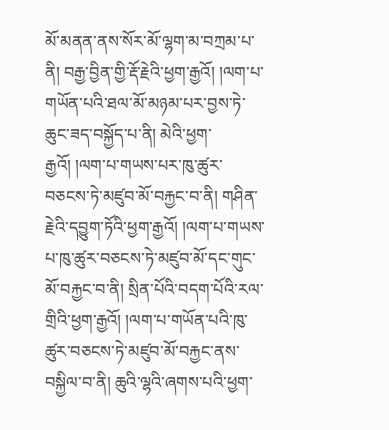མོ་མནན་ནས་སོར་མོ་ལྷག་མ་བཀྲམ་པ་ནི། བརྒྱ་བྱིན་གྱི་རྡོ་རྗེའི་ཕྱག་རྒྱའོ། །ལག་པ་གཡོན་པའི་ཐལ་མོ་མཉམ་པར་བྱས་ཏེ་ཆུང་ཟད་བསྐྱོད་པ་ནི། མེའི་ཕྱག་རྒྱའོ། །ལག་པ་གཡས་པར་ཁུ་ཚུར་བཅངས་ཏེ་མཛུབ་མོ་བརྐྱང་བ་ནི། གཤིན་རྗེའི་དབྱུག་ཏོའི་ཕྱག་རྒྱའོ། །ལག་པ་གཡས་པ་ཁུ་ཚུར་བཅངས་ཏེ་མཛུབ་མོ་དང་གུང་མོ་བརྐྱང་བ་ནི། སྲིན་པོའི་བདག་པོའི་རལ་གྲིའི་ཕྱག་རྒྱའོ། །ལག་པ་གཡོན་པའི་ཁུ་ཚུར་བཅངས་ཏེ་མཛུབ་མོ་བརྐྱང་ནས་བསྐྱིལ་བ་ནི། ཆུའི་ལྷའི་ཞགས་པའི་ཕྱག་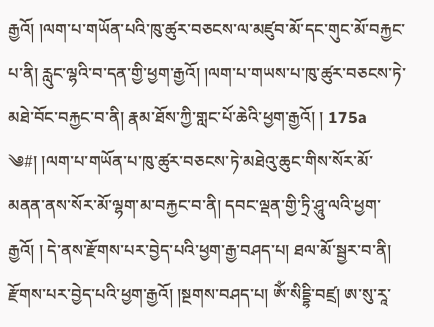རྒྱའོ། །ལག་པ་གཡོན་པའི་ཁུ་ཚུར་བཅངས་ལ་མཛུབ་མོ་དང་གུང་མོ་བརྐྱང་པ་ནི། རླུང་ལྷའི་བ་དན་གྱི་ཕྱག་རྒྱའོ། །ལག་པ་གཡས་པ་ཁུ་ཚུར་བཅངས་ཏེ་མཐེ་བོང་བརྐྱང་བ་ནི། རྣམ་ཐོས་ཀྱི་གླང་པོ་ཆེའི་ཕྱག་རྒྱའོ། ། 175a ༄#། །ལག་པ་གཡོན་པ་ཁུ་ཚུར་བཅངས་ཏེ་མཐེའུ་ཆུང་གིས་སོར་མོ་མནན་ནས་སོར་མོ་ལྷག་མ་བརྐྱང་བ་ནི། དབང་ལྡན་གྱི་ཏྲི་ཤཱུ་ལའི་ཕྱག་རྒྱའོ། ། དེ་ནས་རྫོགས་པར་བྱེད་པའི་ཕྱག་རྒྱ་བཤད་པ། ཐལ་མོ་སྦྱར་བ་ནི། རྫོགས་པར་བྱེད་པའི་ཕྱག་རྒྱའོ། །སྔགས་བཤད་པ། ཨོཾ་སིདྡྷི་བཛྲ། ཨ་སུ་རཱ་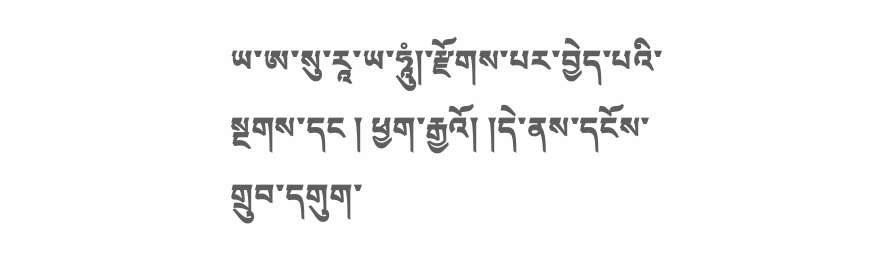ཡ་ཨ་སུ་རཱ་ཡ་ཧཱུཾ།་རྫོགས་པར་བྱེད་པའི་སྔགས་དང ། ཕྱག་རྒྱའོ། །དེ་ནས་དངོས་གྲུབ་དགུག་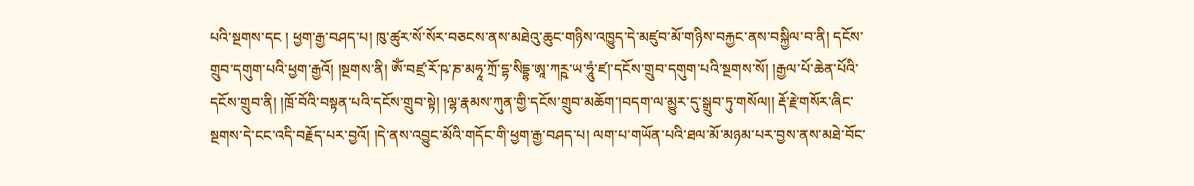པའི་སྔགས་དང ། ཕྱག་རྒྱ་བཤད་པ། ཁུ་ཚུར་སོ་སོར་བཅངས་ནས་མཐེའུ་ཆུང་གཉིས་འཁྱུད་དེ་མཛུབ་མོ་གཉིས་བརྐྱང་ནས་བསྐྱིལ་བ་ནི། དངོས་གྲུབ་དགུག་པའི་ཕྱག་རྒྱའོ། །སྔགས་ནི། ཨོཾ་བཛྲ་རོ་ཥ་ཎ་མཧཱ་ཀྲོ་དྷ་སིདྡྷ་ཨཱ་ཀཪྵ་ཡ་ཧཱུཾ་ཛ།་དངོས་གྲུབ་དགུག་པའི་སྔགས་སོ། །རྒྱལ་པོ་ཆེན་པོའི་དངོས་གྲུབ་ནི། །ཁྲོ་བོའི་བསྟན་པའི་དངོས་གྲུབ་སྟེ། །ལྷ་རྣམས་ཀུན་གྱི་དངོས་གྲུབ་མཆོག་།བདག་ལ་མྱུར་དུ་སྒྲུབ་ཏུ་གསོལ།། རྡོ་རྗེ་གསོར་ཞིང་སྔགས་དེ་ངང་འདི་བརྗོད་པར་བྱའོ། །དེ་ནས་འབྱུང་མོའི་གདོང་གི་ཕྱག་རྒྱ་བཤད་པ། ལག་པ་གཡོན་པའི་ཐལ་མོ་མཉམ་པར་བྱས་ནས་མཐེ་བོང་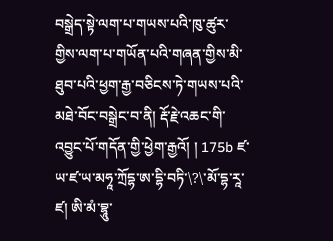བསྒྲེད་སྟེ་ལག་པ་གཡས་པའི་ཁུ་ཚུར་གྱིས་ལག་པ་གཡོན་པའི་གཞན་གྱིས་མི་ཐུབ་པའི་ཕྱག་རྒྱ་བཅིངས་ཏེ་གཡས་པའི་མཐེ་བོང་བསྒྲེང་བ་ནི། རྡོ་རྗེ་འཆང་གི་འབྱུང་པོ་གདོན་གྱི་ཕྱེག་རྒྱའོ། ། 175b ཛ་ཡ་ཛ་ཡ་མཧཱ་ཀྲོདྷ་ཨ་དྷི་བཏི་\?\་མོ་དྷ་རཱ་ཛ། ཨི་མཾ་བྷཱུ་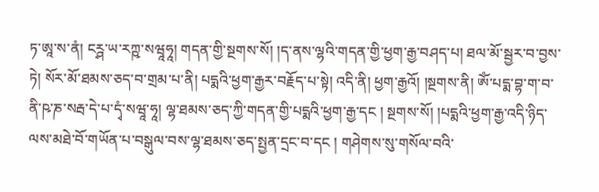ཏ་ཨཱ་ས་ནཾ། ངཪྴ་ཡ་རཀྵ་སཝཱཧཱ། གདན་གྱི་སྔགས་སོ། །ད་ནས་ལྷའི་གདན་གྱི་ཕྱག་རྒྱ་བཤད་པ། ཐལ་མོ་སྦྱར་བ་བྱས་ཏེ། སོར་མོ་ཐམས་ཅད་བ་གྲམ་པ་ནི། པདྨའི་ཕྱག་རྒྱར་བརྗོད་པ་སྟེ། འདི་ནི། ཕྱག་རྒྱའོ། །སྔགས་ནི། ཨོཾ་པདྨ་བྷ་ག་བ་ནི་ཥ་ཎ་སརྦ་དེ་པ་དྭཾ་སཝཱ་ཧཱ། ལྷ་ཐམས་ཅད་ཀྱི་གདན་གྱི་པདྨའི་ཕྱག་རྒྱ་དང ། སྔགས་སོ། །པདྨའི་ཕྱག་རྒྱ་འདི་ཉིད་ལས་མཐེ་བོ་གཡོན་པ་བསྒུལ་བས་ལྷ་ཐམས་ཅད་སྤྱན་དྲང་བ་དང ། གཤེགས་སུ་གསོལ་བའི་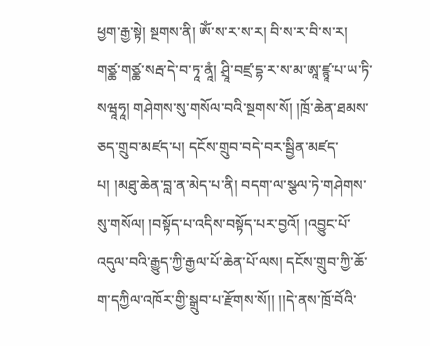ཕྱག་རྒྱ་སྟེ། སྔགས་ནི། ཨོཾ་ས་ར་ས་ར། བི་ས་ར་བི་ས་ར། གཙྪ་གཙྪ་སརྦ་དེ་བ་ཏཱ་ནཱཾ། ཤྲཱི་བཛྲ་དྷ་ར་ས་མ་ཨཱ་ཛྙཱ་པ་ཡ་ཏི་སཝཱཧཱ། གཤེགས་སུ་གསོལ་བའི་སྔགས་སོ། །ཁྲོ་ཆེན་ཐམས་ཅད་གྲུབ་མཛད་པ། དངོས་གྲུབ་བདེ་བར་སྦྱིན་མཛད་པ། །མཐུ་ཆེན་བླ་ན་མེད་པ་ནི། བདག་ལ་སྩལ་ཏེ་གཤེགས་སུ་གསོལ། །བསྟོད་པ་འདིས་བསྟོད་པར་བྱའོ། །འབྱུང་པོ་འདུལ་བའི་རྒྱུད་ཀྱི་རྒྱལ་པོ་ཆེན་པོ་ལས། དངོས་གྲུབ་ཀྱི་ཆོ་ག་དཀྱིལ་འཁོར་གྱི་སྒྲུབ་པ་རྫོགས་སོ།། །།དེ་ནས་ཁྲོ་བོའི་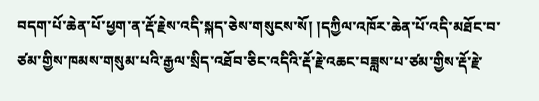བདག་པོ་ཆེན་པོ་ཕྱག་ན་རྡོ་རྗེས་འདི་སྐད་ཅེས་གསུངས་སོ། །དཀྱིལ་འཁོར་ཆེན་པོ་འདི་མཐོང་བ་ཙམ་གྱིས་ཁམས་གསུམ་པའི་རྒྱལ་སྲིད་འཐོབ་ཅིང་འདིའི་རྡོ་རྗེ་འཆང་བཟླས་པ་ཙམ་གྱིས་རྡོ་རྗེ་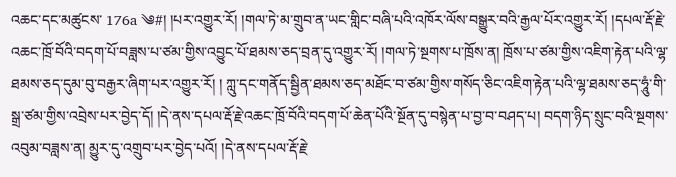འཆང་དང་མཚུངས་ 176a ༄#། །པར་འགྱུར་རོ། །གལ་ཏེ་མ་གྲུབ་ན་ཡང་གླིང་བཞི་པའི་འཁོར་ལོས་བསྒྱུར་བའི་རྒྱལ་པོར་འགྱུར་རོ། །དཔལ་རྡོ་རྗེ་འཆང་ཁྲོ་བོའི་བདག་པོ་བཟླས་པ་ཙམ་གྱིས་འབྱུང་པོ་ཐམས་ཅད་བྲན་དུ་འགྱུར་རོ། །གལ་ཏེ་སྔགས་པ་ཁྲོས་ན། ཁྲོས་པ་ཙམ་གྱིས་འཇིག་རྟེན་པའི་ལྷ་ཐམས་ཅད་དུམ་བུ་བརྒྱར་ཞིག་པར་འགྱུར་རོ། ། ཀླུ་དང་གནོད་སྦྱིན་ཐམས་ཅད་མཐོང་བ་ཙམ་གྱིས་གསོད་ཅིང་འཇིག་རྟེན་པའི་ལྷ་ཐམས་ཅད་ཧཱུཾ་གི་སྒྲ་ཙམ་གྱིས་འབྲེས་པར་བྱེད་དོ། །དེ་ནས་དཔལ་རྡོ་རྗེ་འཆང་ཁྲོ་བོའི་བདག་པོ་ཆེན་པོའི་སྔོན་དུ་བསྙེན་པ་བྱ་བ་བཤད་པ། བདག་ཉིད་སྲུང་བའི་སྔགས་འབུམ་བཟླས་ན། མྱུར་དུ་འགྲུབ་པར་བྱེད་པའོ། །དེ་ནས་དཔལ་རྡོ་རྗེ་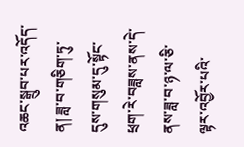འཆང་སྒྲུབ་པར་འདོད་ན། ཟླ་བ་གཅིག་ཏུ་དུས་གསུམ་དུ་སྟོང་ཕྲག་རེ་བཟླས་ནས་དེ་ནས་ཟླ་བ་ཉ་ལ་ཅི་ལྟར་འབྱོར་པའི་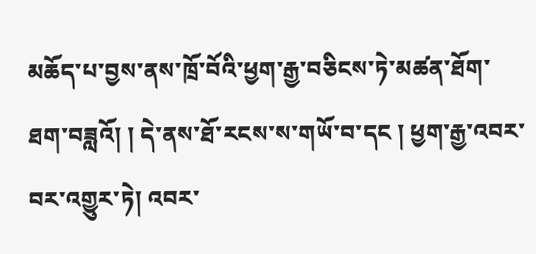མཆོད་པ་བྱས་ནས་ཁྲོ་བོའི་ཕྱག་རྒྱ་བཅིངས་ཏེ་མཚན་ཐོག་ཐག་བཟླའོ། ། དེ་ནས་ཐོ་རངས་ས་གཡོ་བ་དང ། ཕྱག་རྒྱ་འབར་བར་འགྱུར་ཏེ། འབར་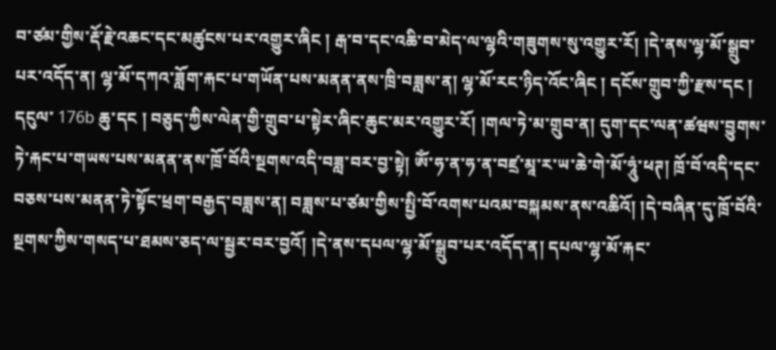བ་ཙམ་གྱིས་རྡོ་རྗེ་འཆང་དང་མཚུངས་པར་འགྱུར་ཞིང ། རྒ་བ་དང་འཆི་བ་མེད་ལ་ལྷའི་གཟུགས་སུ་འགྱུར་རོ། །དེ་ནས་ལྷ་མོ་སྒྲུབ་པར་འདོད་ན། ལྷ་མོ་དཀའ་ཟློག་རྐང་པ་གཡོན་པས་མནན་ནས་ཁྲི་བཟླས་ན། ལྷ་མོ་རང་ཉིད་འོང་ཞིང ། དངོས་གྲུབ་ཀྱི་རྫས་དང ། དངུལ་ 176b ཆུ་དང ། བཅུད་ཀྱིས་ལེན་གྱི་གྲུབ་པ་སྟེར་ཞིང་ཆུང་མར་འགྱུར་རོ། །གལ་ཏེ་མ་གྲུབ་ན། དུག་དང་ལན་ཚཝས་བྱུགས་ཏེ་རྐང་པ་གཡས་པས་མནན་ནས་ཁྲོ་བོའི་སྔགས་འདི་བཟླ་བར་བྱ་སྟེ། ཨོཾ་ཧ་ན་ཧ་ན་བཛྲ་མཱ་ར་ཡ་ཆེ་གེ་མོ་ཧཱུཾ་ཕཊ། ཁྲོ་བོ་འདི་དང་བཅས་པས་མནན་ཏེ་སྟོང་ཕྲག་བརྒྱད་བཟླས་ན། བཟླས་པ་ཙམ་གྱིས་སྤྱི་བོ་འགས་པའམ་བསྐམས་ནས་འཆིའོ། །དེ་བཞིན་དུ་ཁྲོ་བོའི་སྔགས་ཀྱིས་གསད་པ་ཐམས་ཅད་ལ་སྦྱར་བར་བྱའོ། །དེ་ནས་དཔལ་ལྷ་མོ་སྒྲུབ་པར་འདོད་ན། དཔལ་ལྷ་མོ་རྐང་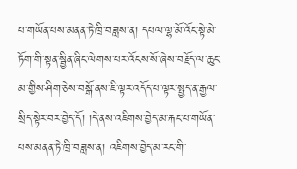པ་གཡོན་པས་མནན་ཏེ་ཁྲི་བཟླས་ན། དཔལ་ལྷ་མོ་འོང་སྟེ་མེ་ཏོག་གི་སྟན་སྦྱིན་ཞིང་ལེགས་པར་འོངས་སོ་ཞེས་བརྗོད་ལ་ཆུང་མ་གྱིས་ཤིག་ཅེས་བསྒོ་ནས་ཇི་ལྟར་འདོད་པ་ལྟར་སྤྱད་ན་རྒྱལ་སྲིད་སྟེར་བར་བྱེད་དོ། །དེ་ནས་འཇིགས་བྱེད་མ་རྐང་པ་གཡོན་པས་མནན་ཏེ་ཁྲི་བཟླས་ན། འཇིགས་བྱེད་མ་རང་གི་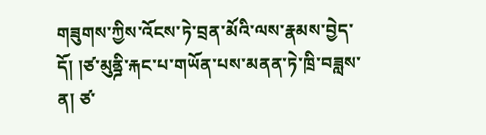གཟུགས་ཀྱིས་འོངས་ཏེ་བྲན་མོའི་ལས་རྣམས་བྱེད་དོ། །ཙ་མུནྜི་རྐང་པ་གཡོན་པས་མནན་ཏེ་ཁྲི་བཟླས་ན། ཙ་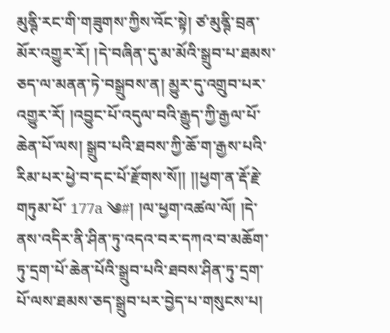མུནྚི་རང་གི་གཟུགས་ཀྱིས་འོང་སྟེ། ཙ་མུནྚི་བྲན་མོར་འགྱུར་རོ། །དེ་བཞིན་དུ་མ་མོའི་སྒྲུབ་པ་ཐམས་ཅད་ལ་མནན་ཏེ་བསྒྲུབས་ན། མྱུར་དུ་འགྲུབ་པར་འགྱུར་རོ། །འབྱུང་པོ་འདུལ་བའི་རྒྱུད་ཀྱི་རྒྱལ་པོ་ཆེན་པོ་ལས། སྒྲུབ་པའི་ཐབས་ཀྱི་ཆོ་ག་རྒྱས་པའི་རིམ་པར་ཕྱེ་བ་དང་པོ་རྫོགས་སོ།། །།ཕྱག་ན་རྡོ་རྗེ་གཏུམ་པོ་ 177a ༄#། །ལ་ཕྱག་འཚལ་ལོ། །དེ་ནས་འདིར་ནི་ཤིན་ཏུ་འདའ་བར་དཀའ་བ་མཆོག་ཏུ་དྲག་པོ་ཆེན་པོའི་སྒྲུབ་པའི་ཐབས་ཤིན་ཏུ་དྲག་པོ་ལས་ཐམས་ཅད་སྒྲུབ་པར་བྱེད་པ་གསུངས་པ།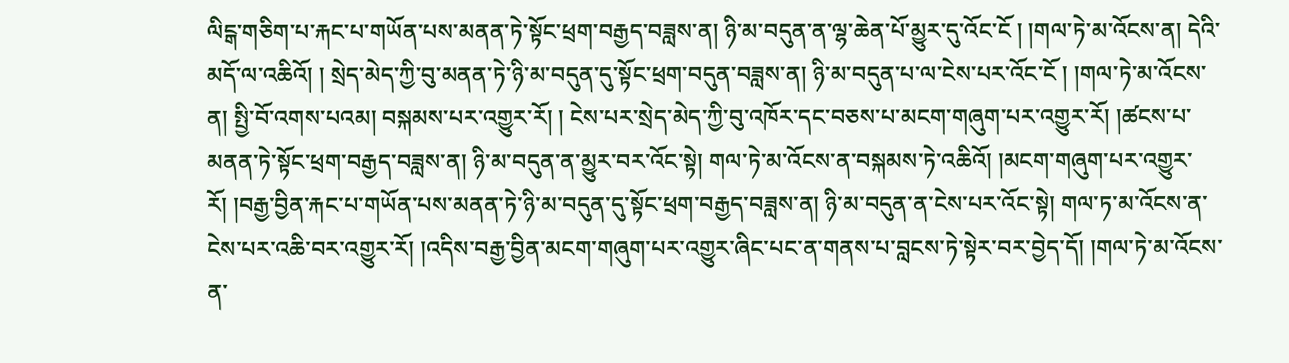ལིངྒ་གཅིག་པ་རྐང་པ་གཡོན་པས་མནན་ཏེ་སྟོང་ཕྲག་བརྒྱད་བཟླས་ན། ཉི་མ་བདུན་ན་ལྷ་ཆེན་པོ་མྱུར་དུ་འོང་ངོ ། །གལ་ཏེ་མ་འོངས་ན། དེའི་མདོ་ལ་འཆིའོ། ། སྲེད་མེད་ཀྱི་བུ་མནན་ཏེ་ཉི་མ་བདུན་དུ་སྟོང་ཕྲག་བདུན་བཟླས་ན། ཉི་མ་བདུན་པ་ལ་ངེས་པར་འོང་ངོ ། །གལ་ཏེ་མ་འོངས་ན། སྤྱི་བོ་འགས་པའམ། བསྐམས་པར་འགྱུར་རོ། ། ངེས་པར་སྲེད་མེད་ཀྱི་བུ་འཁོར་དང་བཅས་པ་མངག་གཞུག་པར་འགྱུར་རོ། །ཚངས་པ་མནན་ཏེ་སྟོང་ཕྲག་བརྒྱད་བཟླས་ན། ཉི་མ་བདུན་ན་མྱུར་བར་འོང་སྟེ། གལ་ཏེ་མ་འོངས་ན་བསྐམས་ཏེ་འཆིའོ། །མངག་གཞུག་པར་འགྱུར་རོ། །བརྒྱ་བྱིན་རྐང་པ་གཡོན་པས་མནན་ཏེ་ཉི་མ་བདུན་དུ་སྟོང་ཕྲག་བརྒྱད་བཟླས་ན། ཉི་མ་བདུན་ན་ངེས་པར་འོང་སྟེ། གལ་ཏ་མ་འོངས་ན་ངེས་པར་འཆི་བར་འགྱུར་རོ། །འདིས་བརྒྱ་བྱིན་མངག་གཞུག་པར་འགྱུར་ཞིང་པང་ན་གནས་པ་བླངས་ཏེ་སྟེར་བར་བྱེད་དོ། །གལ་ཏེ་མ་འོངས་ན་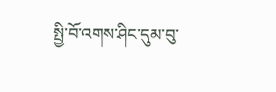སྤྱི་བོ་འགས་ཤིང་དུམ་བུ་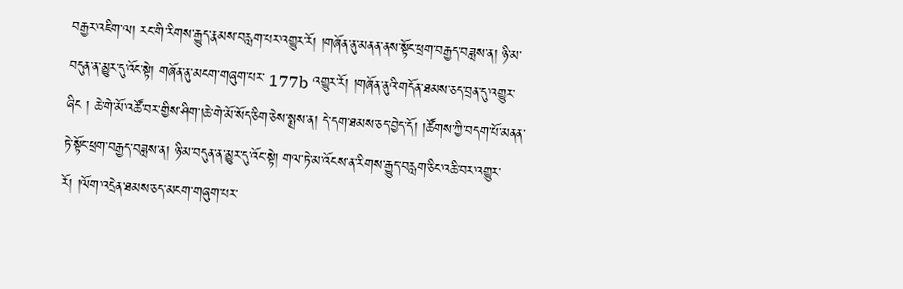བརྒྱར་འཇིག་ལ། རང་གི་རིགས་རྒྱུད་རྣམས་བརླག་པར་འགྱུར་རོ། །གཞོན་ནུ་མནན་ནས་སྟོང་ཕྲག་བརྒྱད་བཟླས་ན། ཉི་མ་བདུན་ན་མྱུར་དུ་འོང་སྟེ། གཞོན་ནུ་མངག་གཞུག་པར་ 177b འགྱུར་རོ། །གཞོན་ནུའི་གདོན་ཐམས་ཅད་བྲན་དུ་འགྱུར་ཞིང ། ཆེ་གེ་མོ་འཚོ་བར་གྱིས་ཤིག་།ཆེ་གེ་མོ་སོད་ཅིག་ཅེས་སྨྲས་ན། དེ་དག་ཐམས་ཅད་བྱེད་དོ། །ཚོགས་ཀྱི་བདག་པོ་མནན་ཏེ་སྟོང་ཕྲག་བརྒྱད་བཟླས་ན། ཉི་མ་བདུན་ན་མྱུར་དུ་འོང་སྟེ། གལ་ཏེ་མ་འོངས་ན་རིགས་རྒྱུད་བརླག་ཅིང་འཆི་བར་འགྱུར་རོ། །ལོག་འདྲེན་ཐམས་ཅད་མངག་གཞུག་པར་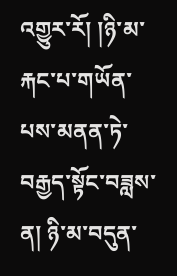འགྱུར་རོ། །ཉི་མ་རྐང་པ་གཡོན་པས་མནན་ཏེ་བརྒྱད་སྟོང་བཟླས་ན། ཉི་མ་བདུན་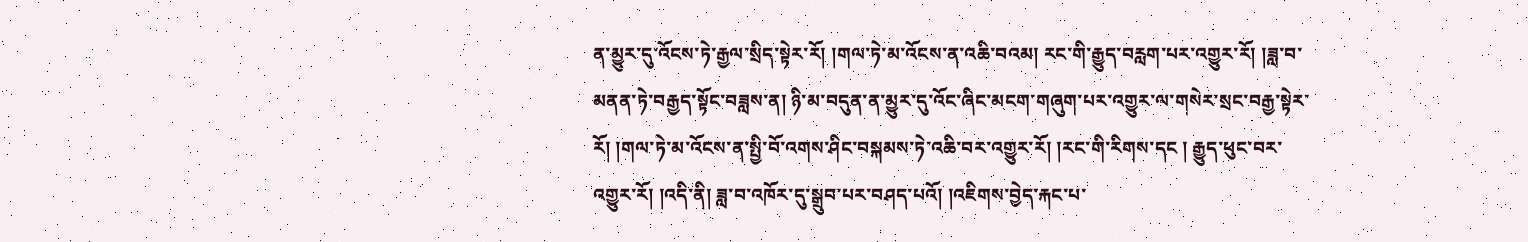ན་མྱུར་དུ་འོངས་ཏེ་རྒྱལ་སྲིད་སྟེར་རོ། །གལ་ཏེ་མ་འོངས་ན་འཆི་བའམ། རང་གི་རྒྱུད་བརླག་པར་འགྱུར་རོ། །ཟླ་བ་མནན་ཏེ་བརྒྱད་སྟོང་བཟླས་ན། ཉི་མ་བདུན་ན་མྱུར་དུ་འོང་ཞིང་མངག་གཞུག་པར་འགྱུར་ལ་གསེར་སྲང་བརྒྱ་སྟེར་རོ། །གལ་ཏེ་མ་འོངས་ན་སྤྱི་བོ་འགས་ཤིང་བསྐམས་ཏེ་འཆི་བར་འགྱུར་རོ། །རང་གི་རིགས་དང ། རྒྱུད་ཕུང་བར་འགྱུར་རོ། །འདི་ནི། ཟླ་བ་འཁོར་དུ་སྒྲུབ་པར་བཤད་པའོ། །འཇིགས་བྱེད་རྐང་པ་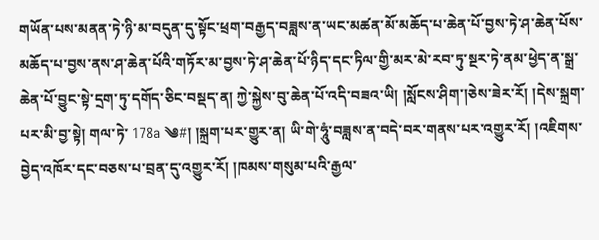གཡོན་པས་མནན་ཏེ་ཉི་མ་བདུན་དུ་སྟོང་ཕྲག་བརྒྱད་བཟླས་ན་ཡང་མཚན་མོ་མཆོད་པ་ཆེན་པོ་བྱས་ཏེ་ཤ་ཆེན་པོས་མཆོད་པ་བྱས་ནས་ཤ་ཆེན་པོའི་གཏོར་མ་བྱས་ཏེ་ཤ་ཆེན་པོ་ཉིད་དང་ཏིལ་གྱི་མར་མེ་རབ་ཏུ་སྔར་ཏེ་ནམ་ཕྱེད་ན་སྒྲ་ཆེན་པོ་བྱུང་སྟེ་དྲག་ཏུ་དགོད་ཅིང་བསྡད་ན། ཀྱེ་སྐྱེས་བུ་ཆེན་པོ་འདི་བཟའ་ཡི། །སློངས་ཤིག་།ཅེས་ཟེར་རོ། །དེས་སྐྲག་པར་མི་བྱ་སྟེ། གལ་ཏེ་ 178a ༄#། །སྐྲག་པར་གྱུར་ན། ཡི་གེ་ཧཱུཾ་བཟླས་ན་བདེ་བར་གནས་པར་འགྱུར་རོ། །འཇིགས་བྱེད་འཁོར་དང་བཅས་པ་བྲན་དུ་འགྱུར་རོ། །ཁམས་གསུམ་པའི་རྒྱལ་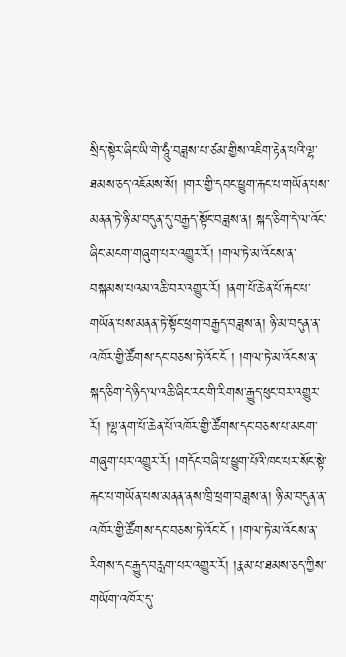སྲིད་སྟེར་ཞིང་ཡི་གེ་ཧཱུཾ་བཟླས་པ་ཙམ་གྱིས་འཇིག་རྟེན་པའི་ལྷ་ཐམས་ཅད་འཇོམས་སོ། །གར་གྱི་དབང་ཕྱུག་རྐང་པ་གཡོན་པས་མནན་ཏེ་ཉི་མ་བདུན་དུ་བརྒྱད་སྟོང་བཟླས་ན། སྐད་ཅིག་དེ་ལ་འོང་ཞིང་མངག་གཞུག་པར་འགྱུར་རོ། །གལ་ཏེ་མ་འོངས་ན་བསྐམས་པའམ་འཆི་བར་འགྱུར་རོ། །ནག་པོ་ཆེན་པོ་རྐང་པ་གཡོན་པས་མནན་ཏེ་སྟོང་ཕྲག་བརྒྱད་བཟླས་ན། ཉི་མ་བདུན་ན་འཁོར་གྱི་ཚོགས་དང་བཅས་ཏེ་འོང་ངོ ། །གལ་ཏེ་མ་འོངས་ན་སྐད་ཅིག་དེ་ཉིད་ལ་འཆི་ཞིང་རང་གི་རིགས་རྒྱུད་ཕུང་བར་འགྱུར་རོ། །ལྷ་ནག་པོ་ཆེན་པོ་འཁོར་གྱི་ཚོགས་དང་བཅས་པ་མངག་གཞུག་པར་འགྱུར་རོ། །གདོང་བཞི་པ་ཕྱུག་པོའི་ཁང་པར་སོང་སྟེ་རྐང་པ་གཡོན་པས་མནན་ནས་ཁྲི་ཕྲག་བཟླས་ན། ཉི་མ་བདུན་ན་འཁོར་གྱི་ཚོགས་དང་བཅས་ཏེ་འོང་ངོ ། །གལ་ཏེ་མ་འོངས་ན་རིགས་དང་རྒྱུད་བརླག་པར་འགྱུར་རོ། །རྣམ་པ་ཐམས་ཅད་ཀྱིས་གཡོག་འཁོར་དུ་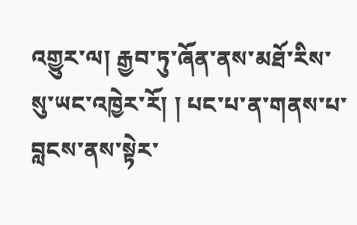འགྱུར་ལ། རྒྱབ་ཏུ་ཞོན་ནས་མཐོ་རིས་སུ་ཡང་འཁྱེར་རོ། ། པང་པ་ན་གནས་པ་བླངས་ནས་སྟེར་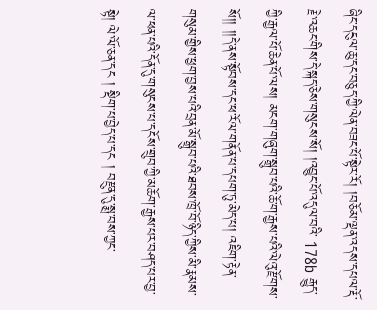ཞིང་དངུལ་ཆུ་དང་བཅུད་ཀྱི་ལེན་བཟང་པོ་སྟེར་རོ། །བཅོམ་ལྡན་འདས་དཔལ་རྡོ་རྗེ་འཆང་གིས་དེ་སྐད་ཅེས་གསུངས་སོ། །འབྱུང་པོ་འདུལ་བའི་ 178b རྒྱུད་ཀྱི་རྒྱལ་པོ་ཆེན་པོ་ལས། མངག་གཞུག་སྒྲུབ་པའི་ཆོ་ག་རྒྱས་པའི་ལེའུ་རྫོགས་སོ།། །།དེ་ནས་སྟོབས་དང་ཕ་རོལ་གནོན་པ་དཔག་ཏུ་མེད་པ། འཇིག་རྟེན་གསུམ་གྱིས་ཕྱག་བྱས་པའི་བྲན་མོ་སྒྲུབ་པའི་ཐབས་ཁྲོ་བོ་ཉིད་ཀྱིས་མི་རྣམས་ལ་ཕན་པའི་དོན་དུ་གསུངས་པ་དངོས་གྲུབ་ཀྱི་མཆོག་རྒྱས་པར་བཤད་པར་བྱ་སྟེ། ལེ་ལོ་ཅན་དང ། སྡིག་པ་བྱེད་པ་དང ། བརྫུན་དུ་སྨྲ་བས་ཀྱང་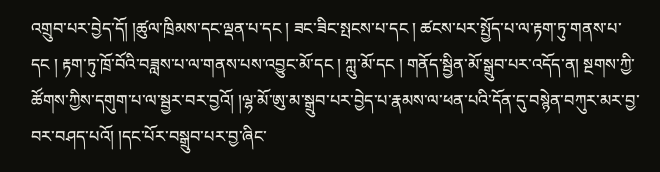འགྲུབ་པར་བྱེད་དོ། །ཚུལ་ཁྲིམས་དང་ལྡན་པ་དང ། ཟང་ཟིང་སྤངས་པ་དང ། ཚངས་པར་སྤྱོད་པ་ལ་རྟག་ཏུ་གནས་པ་དང ། རྟག་ཏུ་ཁྲོ་བོའི་བཟླས་པ་ལ་གནས་པས་འབྱུང་མོ་དང ། ཀླུ་མོ་དང ། གནོད་སྦྱིན་མོ་སྒྲུབ་པར་འདོད་ན། སྔགས་ཀྱི་ཚོགས་ཀྱིས་དགུག་པ་ལ་སྦྱར་བར་བྱའོ། །ལྷ་མོ་ཨུ་མ་སྒྲུབ་པར་བྱེད་པ་རྣམས་ལ་ཕན་པའི་དོན་དུ་བསྙེན་བཀུར་མར་བྱ་བར་བཤད་པའོ། །དང་པོར་བསྒྲུབ་པར་བྱ་ཞིང་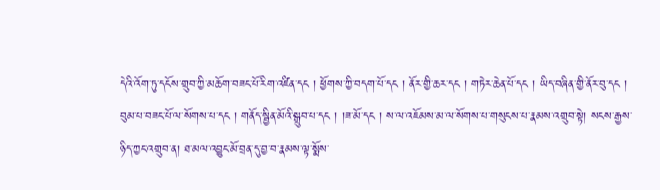དེའི་འོག་ཏུ་དངོས་གྲུབ་ཀྱི་མཆོག་བཟང་པོ་རིག་འཛིན་དང ། ཕྱོགས་ཀྱི་བདག་པོ་དང ། ནོར་གྱི་ཆར་དང ། གཏེར་ཆེན་པོ་དང ། ཡིད་བཞིན་གྱི་ནོར་བུ་དང ། བུམ་པ་བཟང་པོ་ལ་སོགས་པ་དང ། གནོད་སྦྱིན་མོའི་སྒྲུབ་པ་དང ། །ཟ་མོ་དང ། ས་ལ་འཇོམས་མ་ལ་སོགས་པ་གསུངས་པ་རྣམས་འགྲུབ་སྟེ། སངས་རྒྱས་ཉིད་ཀྱང་འགྲུབ་ན། ཐ་མལ་འབྱུང་མོ་བྲན་དུ་བྱ་བ་རྣམས་ལྟ་སྨོས་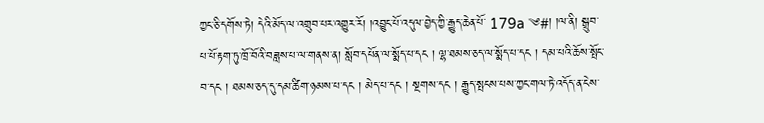ཀྱང་ཅི་དགོས་ཏེ། དེའི་མོད་ལ་འགྲུབ་པར་འགྱུར་རོ། །འབྱུང་པོ་འདུལ་བྱེད་ཀྱི་རྒྱུད་ཆེན་པོ་ 179a ༄#། །ལ་ནི། སྒྲུབ་པ་པོ་རྟག་ཏུ་ཁྲོ་བོའི་བཟླས་པ་ལ་གནས་ན། སློབ་དཔོན་ལ་སྨོད་པ་དང ། ལྷ་ཐམས་ཅད་ལ་སྨོད་པ་དང ། དམ་པའི་ཆོས་སྤོང་བ་དང ། ཐམས་ཅད་དུ་དམ་ཚིག་ཉམས་པ་དང ། མེད་པ་དང ། སྔགས་དང ། རྒྱུད་སྤངས་པས་ཀྱང་གལ་ཏེ་འདོད་ན་ངེས་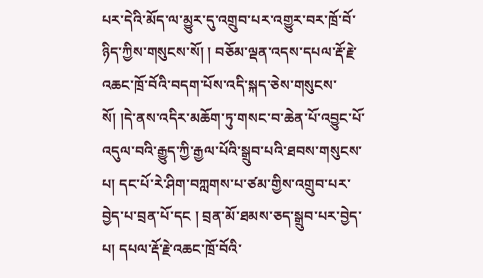པར་དེའི་མོད་ལ་མྱུར་དུ་འགྲུབ་པར་འགྱུར་བར་ཁྲོ་བོ་ཉིད་ཀྱིས་གསུངས་སོ། ། བཅོམ་ལྡན་འདས་དཔལ་རྡོ་རྗེ་འཆང་ཁྲོ་བོའི་བདག་པོས་འདི་སྐད་ཅེས་གསུངས་སོ། །དེ་ནས་འདིར་མཆོག་ཏུ་གསང་བ་ཆེན་པོ་འབྱུང་པོ་འདུལ་བའི་རྒྱུད་ཀྱི་རྒྱལ་པོའི་སྒྲུབ་པའི་ཐབས་གསུངས་པ། དང་པོ་རེ་ཤིག་བཀླགས་པ་ཙམ་གྱིས་འགྲུབ་པར་བྱེད་པ་བྲན་པོ་དང ། བྲན་མོ་ཐམས་ཅད་སྒྲུབ་པར་བྱེད་པ། དཔལ་རྡོ་རྗེ་འཆང་ཁྲོ་བོའི་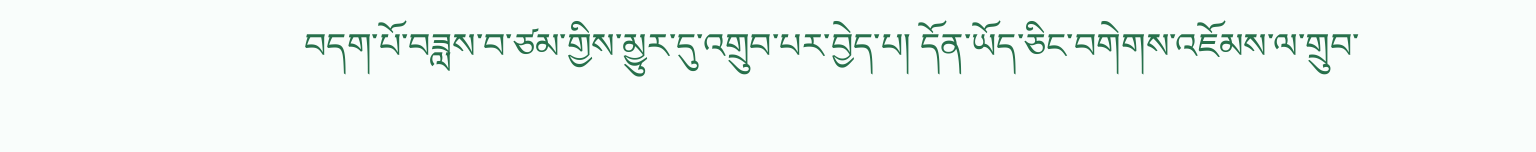བདག་པོ་བཟླས་བ་ཙམ་གྱིས་མྱུར་དུ་འགྲུབ་པར་བྱེད་པ། དོན་ཡོད་ཅིང་བགེགས་འཇོམས་ལ་གྲུབ་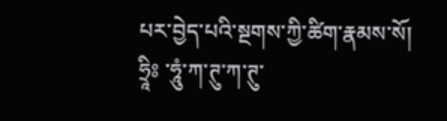པར་བྱེད་པའི་སྔགས་ཀྱི་ཚིག་རྣམས་སོ། ཧྲཱིཿ ་ཧཱུཾ་ཀ་ཊུ་ཀ་ཊུ་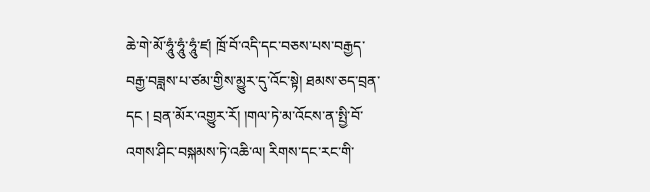ཆེ་གེ་མོ་ཧཱུཾ་ཧཱུཾ་ཧཱུཾ་ཛ། ཁྲོ་བོ་འདི་དང་བཅས་པས་བརྒྱད་བརྒྱ་བཟླས་པ་ཙམ་གྱིས་མྱུར་དུ་འོང་སྟེ། ཐམས་ཅད་བྲན་དང ། བྲན་མོར་འགྱུར་རོ། །གལ་ཏེ་མ་འོངས་ན་སྤྱི་བོ་འགས་ཤིང་བསྐམས་ཏེ་འཆི་ལ། རིགས་དང་རང་གི་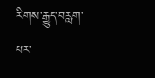རིགས་རྒྱུད་བརླག་པར་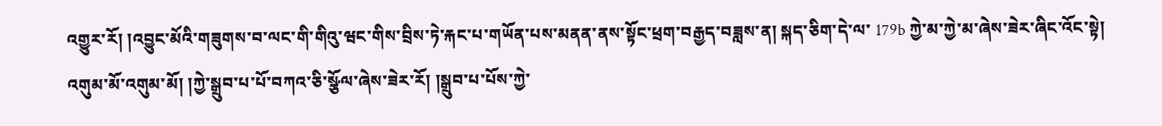འགྱུར་རོ། །འབྱུང་མོའི་གཟུགས་བ་ལང་གི་གིའུ་ཝང་གིས་བྲིས་ཏེ་རྐང་པ་གཡོན་པས་མནན་ནས་སྟོང་ཕྲག་བརྒྱད་བཟླས་ན། སྐད་ཅིག་དེ་ལ་ 179b ཀྱེ་མ་ཀྱེ་མ་ཞེས་ཟེར་ཞིང་འོང་སྟེ། འགུམ་མོ་འགུམ་མོ། །ཀྱེ་སྒྲུབ་པ་པོ་བཀའ་ཅི་སྩོལ་ཞེས་ཟེར་རོ། །སྒྲུབ་པ་པོས་ཀྱེ་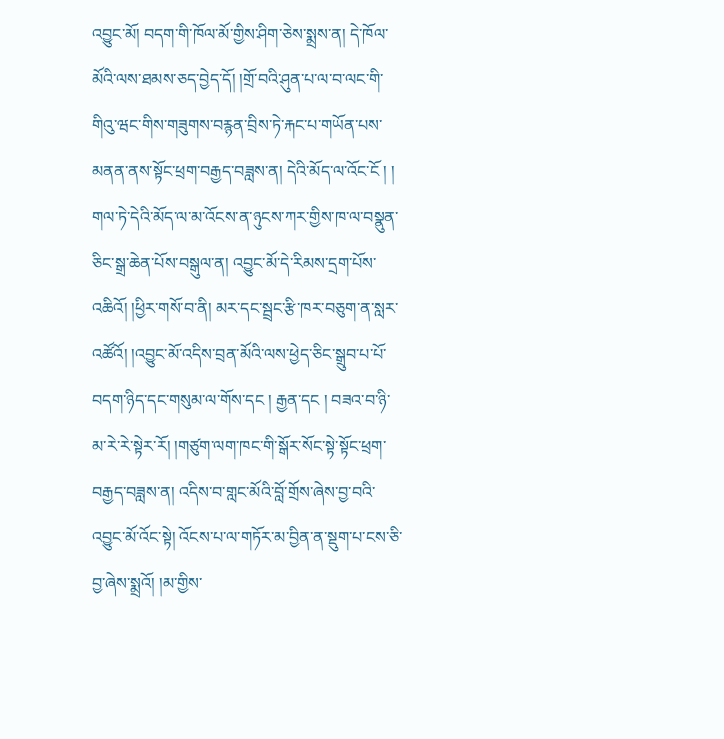འབྱུང་མོ། བདག་གི་ཁོལ་མོ་གྱིས་ཤིག་ཅེས་སྨྲས་ན། དེ་ཁོལ་མོའི་ལས་ཐམས་ཅད་བྱེད་དོ། །གྲོ་བའི་ཤུན་པ་ལ་བ་ལང་གི་གིའུ་ཝང་གིས་གཟུགས་བརྙན་བྲིས་ཏེ་རྐང་པ་གཡོན་པས་མནན་ནས་སྟོང་ཕྲག་བརྒྱད་བཟླས་ན། དེའི་མོད་ལ་འོང་ངོ ། ། གལ་ཏེ་དེའི་མོད་ལ་མ་འོངས་ན་ཉུངས་ཀར་གྱིས་ཁ་ལ་བསྣུན་ཅིང་སྒྲ་ཆེན་པོས་བསྒུལ་ན། འབྱུང་མོ་དེ་རིམས་དྲག་པོས་འཆིའོ། །ཕྱིར་གསོ་བ་ནི། མར་དང་སྦྲང་རྩི་ཁར་བཅུག་ན་སླར་འཚོའོ། །འབྱུང་མོ་འདིས་བྲན་མོའི་ལས་ཕྱེད་ཅིང་སྒྲུབ་པ་པོ་བདག་ཉིད་དང་གསུམ་ལ་གོས་དང ། རྒྱན་དང ། བཟའ་བ་ཉི་མ་རེ་རེ་སྟེར་རོ། །གཙུག་ལག་ཁང་གི་སྒོར་སོང་སྟེ་སྟོང་ཕྲག་བརྒྱད་བཟླས་ན། འདིས་བ་གླང་མོའི་བློ་གྲོས་ཞེས་བྱ་བའི་འབྱུང་མོ་འོང་སྟེ། འོངས་པ་ལ་གཏོར་མ་བྱིན་ན་སྡུག་པ་ངས་ཅི་བྱ་ཞེས་སྨྲའོ། །མ་གྱིས་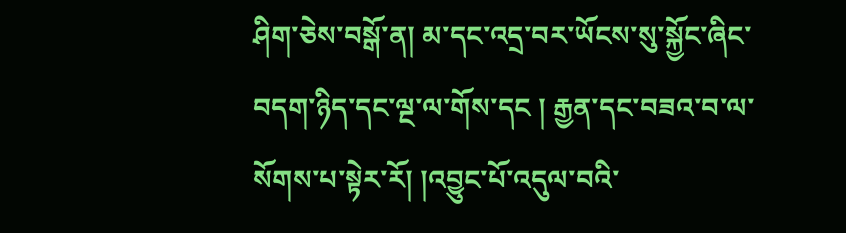ཤིག་ཅེས་བསྒོ་ན། མ་དང་འདྲ་བར་ཡོངས་སུ་སྐྱོང་ཞིང་བདག་ཉིད་དང་ལྔ་ལ་གོས་དང ། རྒྱན་དང་བཟའ་བ་ལ་སོགས་པ་སྟེར་རོ། །འབྱུང་པོ་འདུལ་བའི་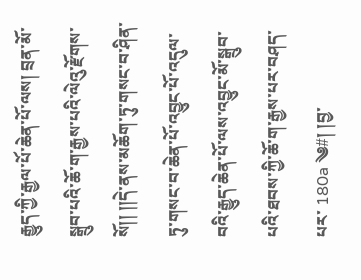རྒྱུད་ཀྱི་རྒྱལ་པོ་ཆེན་པོ་ལས། བྲན་མོ་སྒྲུབ་པའི་ཆོ་ག་རྒྱས་པའི་ལེའུ་རྫོགས་སོ།། །།དེ་ནས་མཆོག་ཏུ་གསང་བ་ཤིན་ཏུ་གསང་བ་ཆེན་པོ་འབྱུང་པོ་འདུལ་བའི་རྒྱུད་ཆེན་པོ་ལས་འབྱུང་མོ་སྒྲུབ་པའི་ཐབས་ཀྱི་ཆོ་ག་རྒྱས་པར་བཤད་པར་ 180a ༄#། །བྱ་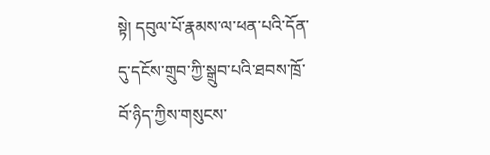སྟེ། དབུལ་པོ་རྣམས་ལ་ཕན་པའི་དོན་དུ་དངོས་གྲུབ་ཀྱི་སྒྲུབ་པའི་ཐབས་ཁྲོ་བོ་ཉིད་ཀྱིས་གསུངས་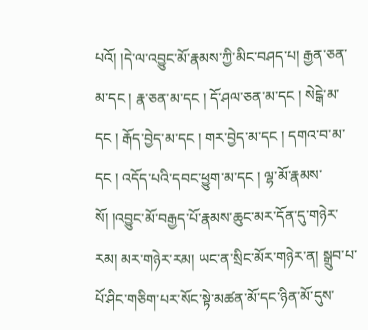པའོ། །དེ་ལ་འབྱུང་མོ་རྣམས་ཀྱི་མིང་བཤད་པ། རྒྱན་ཅན་མ་དང ། རྣ་ཅན་མ་དང ། དོ་ཤལ་ཅན་མ་དང ། སེངྒེ་མ་དང ། རྒོད་བྱེད་མ་དང ། གར་བྱེད་མ་དང ། དགའ་བ་མ་དང ། འདོད་པའི་དབང་ཕྱུག་མ་དང ། ལྷ་མོ་རྣམས་སོ། །འབྱུང་མོ་བརྒྱད་པོ་རྣམས་ཆུང་མར་དོན་དུ་གཉེར་རམ། མར་གཉེར་རམ། ཡང་ན་སྲིང་མོར་གཉེར་ན། སྒྲུབ་པ་པོ་ཤིང་གཅིག་པར་སོང་སྟེ་མཚན་མོ་དང་ཉིན་མོ་དུས་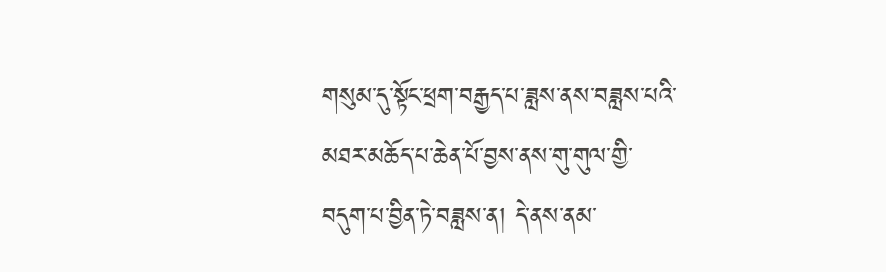གསུམ་དུ་སྟོང་ཕྲག་བརྒྱད་པ་ཟླས་ནས་བཟླས་པའི་མཐར་མཆོད་པ་ཆེན་པོ་བྱས་ནས་གུ་གུལ་གྱི་བདུག་པ་བྱིན་ཏེ་བཟླས་ན། དེ་ནས་ནམ་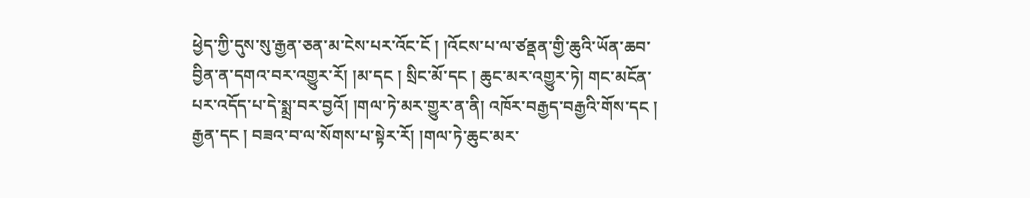ཕྱེད་ཀྱི་དུས་སུ་རྒྱན་ཅན་མ་ངེས་པར་འོང་ངོ ། །འོངས་པ་ལ་ཙནྡན་གྱི་ཆུའི་ཡོན་ཆབ་བྱིན་ན་དགའ་བར་འགྱུར་རོ། །མ་དང ། སྲིང་མོ་དང ། ཆུང་མར་འགྱུར་ཏེ། གང་མངོན་པར་འདོད་པ་དེ་སྨྲ་བར་བྱའོ། །གལ་ཏེ་མར་གྱུར་ན་ནི། འཁོར་བརྒྱད་བརྒྱའི་གོས་དང ། རྒྱན་དང ། བཟའ་བ་ལ་སོགས་པ་སྟེར་རོ། །གལ་ཏེ་ཆུང་མར་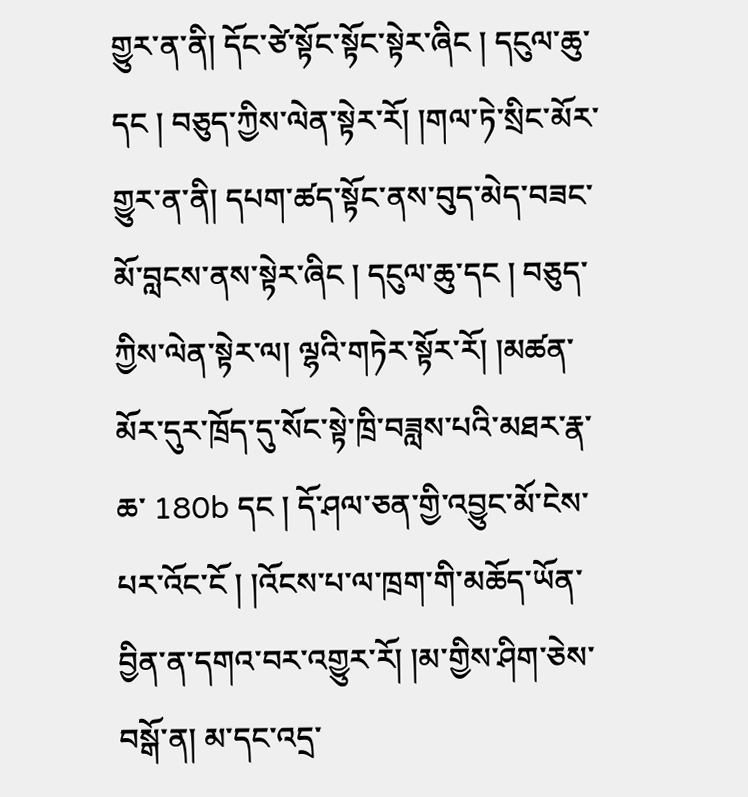གྱུར་ན་ནི། དོང་ཙེ་སྟོང་སྟོང་སྟེར་ཞིང ། དངུལ་ཆུ་དང ། བཅུད་ཀྱིས་ལེན་སྟེར་རོ། །གལ་ཏེ་སྲིང་མོར་གྱུར་ན་ནི། དཔག་ཚད་སྟོང་ནས་བུད་མེད་བཟང་མོ་བླངས་ནས་སྟེར་ཞིང ། དངུལ་ཆུ་དང ། བཅུད་ཀྱིས་ལེན་སྟེར་ལ། ལྷའི་གཏེར་སྟོར་རོ། །མཚན་མོར་དུར་ཁྲོད་དུ་སོང་སྟེ་ཁྲི་བཟླས་པའི་མཐར་རྣ་ཆ་ 180b དང ། དོ་ཤལ་ཅན་གྱི་འབྱུང་མོ་ངེས་པར་འོང་ངོ ། །འོངས་པ་ལ་ཁྲག་གི་མཆོད་ཡོན་བྱིན་ན་དགའ་བར་འགྱུར་རོ། །མ་གྱིས་ཤིག་ཅེས་བསྒོ་ན། མ་དང་འདྲ་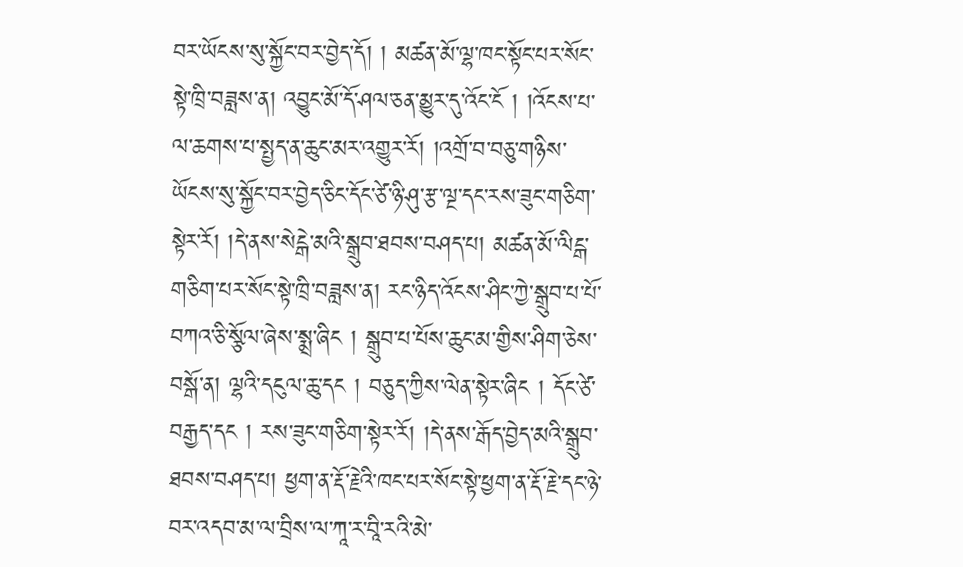བར་ཡོངས་སུ་སྐྱོང་བར་བྱེད་དོ། ། མཚན་མོ་ལྷ་ཁང་སྟོང་པར་སོང་སྟེ་ཁྲི་བཟླས་ན། འབྱུང་མོ་དོ་ཤལ་ཅན་མྱུར་དུ་འོང་ངོ ། །འོངས་པ་ལ་ཆགས་པ་སྤྱད་ན་ཆུང་མར་འགྱུར་རོ། །འགྲོ་བ་བཅུ་གཉིས་ཡོངས་སུ་སྐྱོང་བར་བྱེད་ཅིང་དོང་ཙེ་ཉི་ཤུ་རྩ་ལྔ་དང་རས་ཟུང་གཅིག་སྟེར་རོ། །དེ་ནས་སེངྒེ་མའི་སྒྲུབ་ཐབས་བཤད་པ། མཚན་མོ་ལིངྒ་གཅིག་པར་སོང་སྟེ་ཁྲི་བཟླས་ན། རང་ཉིད་འོངས་ཤིང་ཀྱེ་སྒྲུབ་པ་པོ་བཀའ་ཅི་སྩོལ་ཞེས་སྨྲ་ཞིང ། སྒྲུབ་པ་པོས་ཆུང་མ་གྱིས་ཤིག་ཅེས་བསྒོ་ན། ལྷའི་དངུལ་ཆུ་དང ། བཅུད་ཀྱིས་ལེན་སྟེར་ཞིང ། དོང་ཙེ་བརྒྱད་དང ། རས་ཟུང་གཅིག་སྟེར་རོ། །དེ་ནས་རྒོད་བྱེད་མའི་སྒྲུབ་ཐབས་བཤད་པ། ཕྱག་ན་རྡོ་རྗེའི་ཁང་པར་སོང་སྟེ་ཕྱག་ན་རྡོ་རྗེ་དང་ཉེ་བར་འདབ་མ་ལ་བྲིས་ལ་ཀཱ་ར་བཱི་རའི་མེ་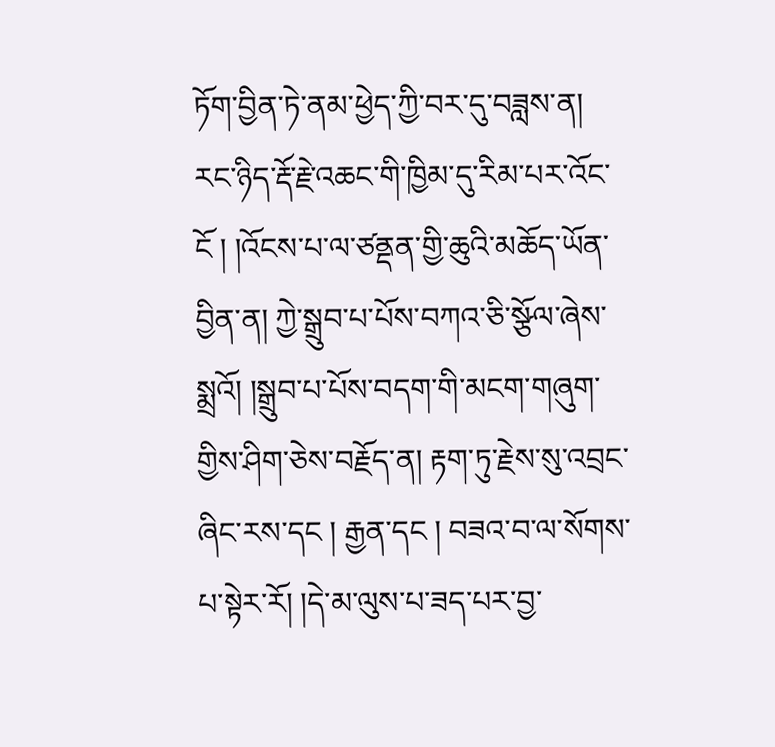ཏོག་བྱིན་ཏེ་ནམ་ཕྱེད་ཀྱི་བར་དུ་བཟླས་ན། རང་ཉིད་རྡོ་རྗེ་འཆང་གི་ཁྱིམ་དུ་རིམ་པར་འོང་ངོ ། །འོངས་པ་ལ་ཙནྡན་གྱི་ཆུའི་མཆོད་ཡོན་བྱིན་ན། ཀྱེ་སྒྲུབ་པ་པོས་བཀའ་ཅི་སྩོལ་ཞེས་སྨྲའོ། །སྒྲུབ་པ་པོས་བདག་གི་མངག་གཞུག་གྱིས་ཤིག་ཅེས་བརྗོད་ན། རྟག་ཏུ་རྗེས་སུ་འབྲང་ཞིང་རས་དང ། རྒྱན་དང ། བཟའ་བ་ལ་སོགས་པ་སྟེར་རོ། །དེ་མ་ལུས་པ་ཟད་པར་བྱ་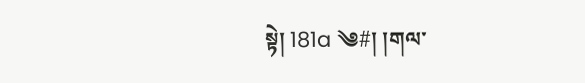སྟེ། 181a ༄#། །གལ་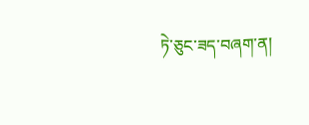ཏེ་ཅུང་ཟད་བཞག་ན།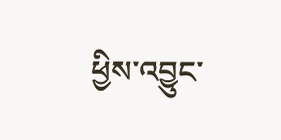ཕྱིས་འབྱུང་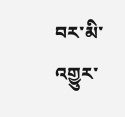བར་མི་འགྱུར་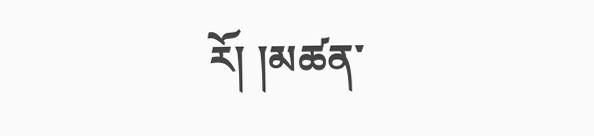རོ། །མཚན་